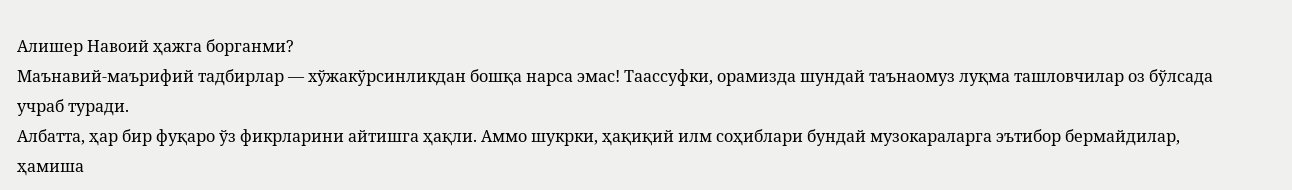Алишер Навоий ҳажга борганми?
Маънавий-маърифий тадбирлар — хўжакўрсинликдан бошқа нарса эмас! Таассуфки, орамизда шундай таънаомуз луқма ташловчилар оз бўлсада учраб туради.
Албатта, ҳар бир фуқаро ўз фикрларини айтишга ҳақли. Аммо шукрки, ҳақиқий илм соҳиблари бундай музокараларга эътибор бермайдилар, ҳамиша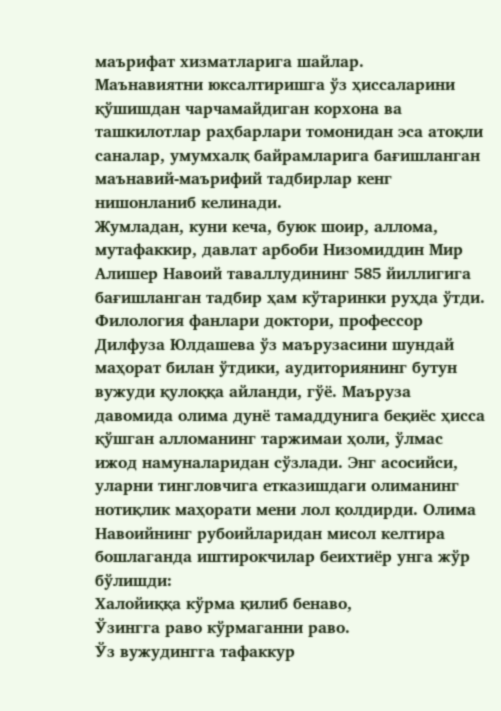маърифат хизматларига шайлар.
Маънавиятни юксалтиришга ўз ҳиссаларини қўшишдан чарчамайдиган корхона ва ташкилотлар раҳбарлари томонидан эса атоқли саналар, умумхалқ байрамларига бағишланган маънавий-маърифий тадбирлар кенг нишонланиб келинади.
Жумладан, куни кеча, буюк шоир, аллома, мутафаккир, давлат арбоби Низомиддин Мир Алишер Навоий таваллудининг 585 йиллигига бағишланган тадбир ҳам кўтаринки руҳда ўтди.
Филология фанлари доктори, профессор Дилфуза Юлдашева ўз маърузасини шундай маҳорат билан ўтдики, аудиториянинг бутун вужуди қулоққа айланди, гўё. Маъруза давомида олима дунё тамаддунига беқиёс ҳисса қўшган алломанинг таржимаи ҳоли, ўлмас ижод намуналаридан сўзлади. Энг асосийси, уларни тингловчига етказишдаги олиманинг нотиқлик маҳорати мени лол қолдирди. Олима Навоийнинг рубоийларидан мисол келтира бошлаганда иштирокчилар беихтиёр унга жўр бўлишди:
Халойиққа кўрма қилиб бенаво,
Ўзингга раво кўрмаганни раво.
Ўз вужудингга тафаккур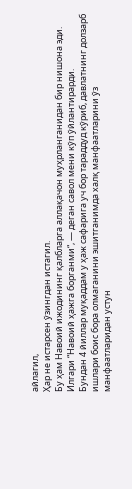айлагил,
Ҳар не истарсен ўзингдан истагил.
Бу ҳам Навоий ижодининг қалбларга аллақачон муҳрланганидан бир нишона эди. Илгари “Навоий ҳажга борганми“, — деган савол мени кўп ўйлантирарди.
Бундан 4 йиллар муқаддам у ҳаж сафарига уч бор тараддуд кўриб, давлатнинг долзарб ишлари боис бора олмаганини эшитганимда халқ манфаатларини ўз манфаатларидан устун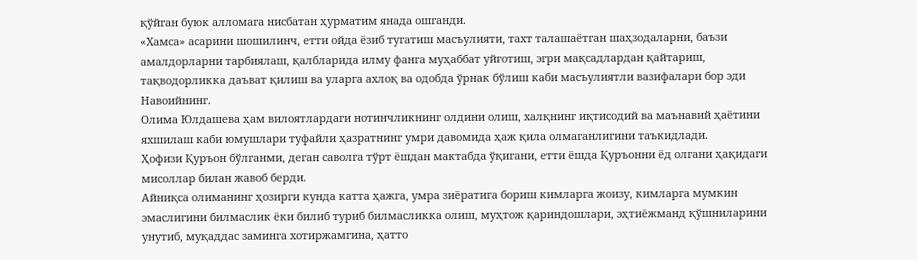қўйган буюк алломага нисбатан ҳурматим янада ошганди.
«Хамса» асарини шошилинч, етти ойда ёзиб тугатиш масъулияти, тахт талашаётган шаҳзодаларни, баъзи амалдорларни тарбиялаш, қалбларида илму фанга муҳаббат уйғотиш, эгри мақсадлардан қайтариш, тақводорликка даъват қилиш ва уларга ахлоқ ва одобда ўрнак бўлиш каби масъулиятли вазифалари бор эди Навоийнинг.
Олима Юлдашева ҳам вилоятлардаги нотинчликнинг олдини олиш, халқнинг иқтисодий ва маънавий ҳаётини яхшилаш каби юмушлари туфайли ҳазратнинг умри давомида ҳаж қила олмаганлигини таъкидлади.
Ҳофизи Қуръон бўлганми, деган саволга тўрт ёшдан мактабда ўқигани, етти ёшда Қуръонни ёд олгани ҳақидаги мисоллар билан жавоб берди.
Айниқса олиманинг ҳозирги кунда катта ҳажга, умра зиёратига бориш кимларга жоизу, кимларга мумкин эмаслигини билмаслик ёки билиб туриб билмасликка олиш, муҳтож қариндошлари, эҳтиёжманд қўшниларини унутиб, муқаддас заминга хотиржамгина, ҳатто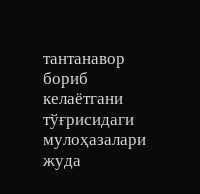тантанавор бориб келаётгани тўғрисидаги мулоҳазалари жуда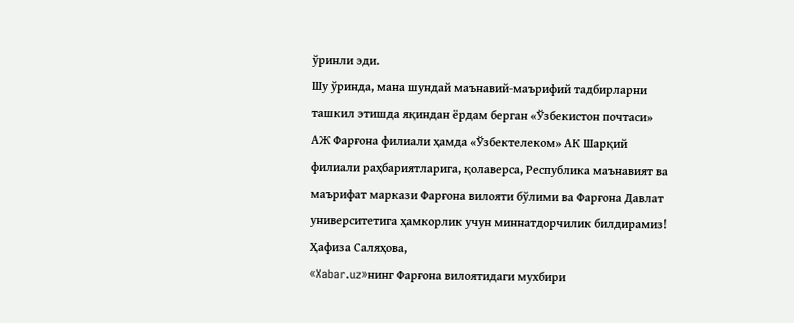ўринли эди.
Шу ўринда, мана шундай маънавий-маърифий тадбирларни ташкил этишда яқиндан ёрдам берган «Ўзбекистон почтаси» АЖ Фарғона филиали ҳамда «Ўзбектелеком» АК Шарқий филиали раҳбариятларига, қолаверса, Республика маънавият ва маърифат маркази Фарғона вилояти бўлими ва Фарғона Давлат университетига ҳамкорлик учун миннатдорчилик билдирамиз!
Ҳафиза Саляҳова,
«Xabar.uz»нинг Фарғона вилоятидаги мухбири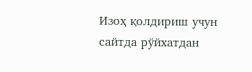Изоҳ қолдириш учун сайтда рўйхатдан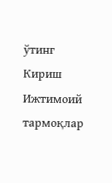ўтинг
Кириш
Ижтимоий тармоқлар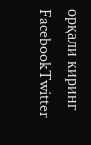орқали киринг
FacebookTwitter